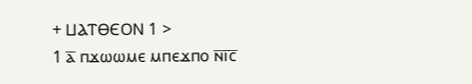+ ⳘⲀⲦⲐⲈⲞⲚ 1 >
1 ⲁ̅ ⲡϫⲱⲱⲙⲉ ⲙⲡⲉϫⲡⲟ ⲛ̅ⲓ̅ⲥ̅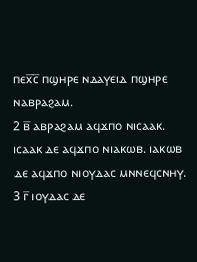ⲡⲉⲭ̅ⲥ̅ ⲡϣⲏⲣⲉ ⲛⲇⲁⲩⲉⲓⲇ ⲡϣⲏⲣⲉ ⲛⲁⲃⲣⲁϩⲁⲙ.
2 ⲃ̅ ⲁⲃⲣⲁϩⲁⲙ ⲁϥϫⲡⲟ ⲛⲓⲥⲁⲁⲕ. ⲓⲥⲁⲁⲕ ⲇⲉ ⲁϥϫⲡⲟ ⲛⲓⲁⲕⲱⲃ. ⲓⲁⲕⲱⲃ ⲇⲉ ⲁϥϫⲡⲟ ⲛⲓⲟⲩⲇⲁⲥ ⲙⲛⲛⲉϥⲥⲛⲏⲩ.
3 ⲅ̅ ⲓⲟⲩⲇⲁⲥ ⲇⲉ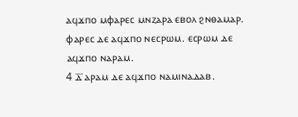ⲁϥϫⲡⲟ ⲙⲫⲁⲣⲉⲥ ⲙⲛⲍⲁⲣⲁ ⲉⲃⲟⲗ ϩⲛⲑⲁⲙⲁⲣ. ⲫⲁⲣⲉⲥ ⲇⲉ ⲁϥϫⲡⲟ ⲛⲉⲥⲣⲱⲙ. ⲉⲥⲣⲱⲙ ⲇⲉ ⲁϥϫⲡⲟ ⲛⲁⲣⲁⲙ.
4 ⲇ̅ ⲁⲣⲁⲙ ⲇⲉ ⲁϥϫⲡⲟ ⲛⲁⲙⲓⲛⲁⲇⲁⲃ.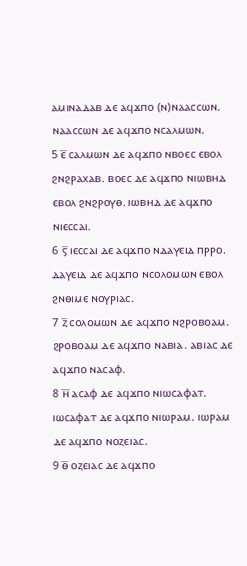ⲁⲙⲓⲛⲁⲇⲁⲃ ⲇⲉ ⲁϥϫⲡⲟ (ⲛ)ⲛⲁⲁⲥⲥⲱⲛ. ⲛⲁⲁⲥⲥⲱⲛ ⲇⲉ ⲁϥϫⲡⲟ ⲛⲥⲁⲗⲙⲱⲛ.
5 ⲉ̅ ⲥⲁⲗⲙⲱⲛ ⲇⲉ ⲁϥϫⲡⲟ ⲛⲃⲟⲉⲥ ⲉⲃⲟⲗ ϩⲛϩⲣⲁⲭⲁⲃ. ⲃⲟⲉⲥ ⲇⲉ ⲁϥϫⲡⲟ ⲛⲓⲱⲃⲏⲇ ⲉⲃⲟⲗ ϩⲛϩⲣⲟⲩⲑ. ⲓⲱⲃⲏⲇ ⲇⲉ ⲁϥϫⲡⲟ ⲛⲓⲉⲥⲥⲁⲓ.
6 ⲋ̅ ⲓⲉⲥⲥⲁⲓ ⲇⲉ ⲁϥϫⲡⲟ ⲛⲇⲁⲩⲉⲓⲇ ⲡⲣⲣⲟ. ⲇⲁⲩⲉⲓⲇ ⲇⲉ ⲁϥϫⲡⲟ ⲛⲥⲟⲗⲟⲙⲱⲛ ⲉⲃⲟⲗ ϩⲛⲑⲓⲙⲉ ⲛⲟⲩⲣⲓⲁⲥ.
7 ⲍ̅ ⲥⲟⲗⲟⲙⲱⲛ ⲇⲉ ⲁϥϫⲡⲟ ⲛϩⲣⲟⲃⲟⲁⲙ. ϩⲣⲟⲃⲟⲁⲙ ⲇⲉ ⲁϥϫⲡⲟ ⲛⲁⲃⲓⲁ. ⲁⲃⲓⲁⲥ ⲇⲉ ⲁϥϫⲡⲟ ⲛⲁⲥⲁⲫ.
8 ⲏ̅ ⲁⲥⲁⲫ ⲇⲉ ⲁϥϫⲡⲟ ⲛⲓⲱⲥⲁⲫⲁⲧ. ⲓⲱⲥⲁⲫⲁⲧ ⲇⲉ ⲁϥϫⲡⲟ ⲛⲓⲱⲣⲁⲙ. ⲓⲱⲣⲁⲙ ⲇⲉ ⲁϥϫⲡⲟ ⲛⲟⲍⲉⲓⲁⲥ.
9 ⲑ̅ ⲟⲍⲉⲓⲁⲥ ⲇⲉ ⲁϥϫⲡⲟ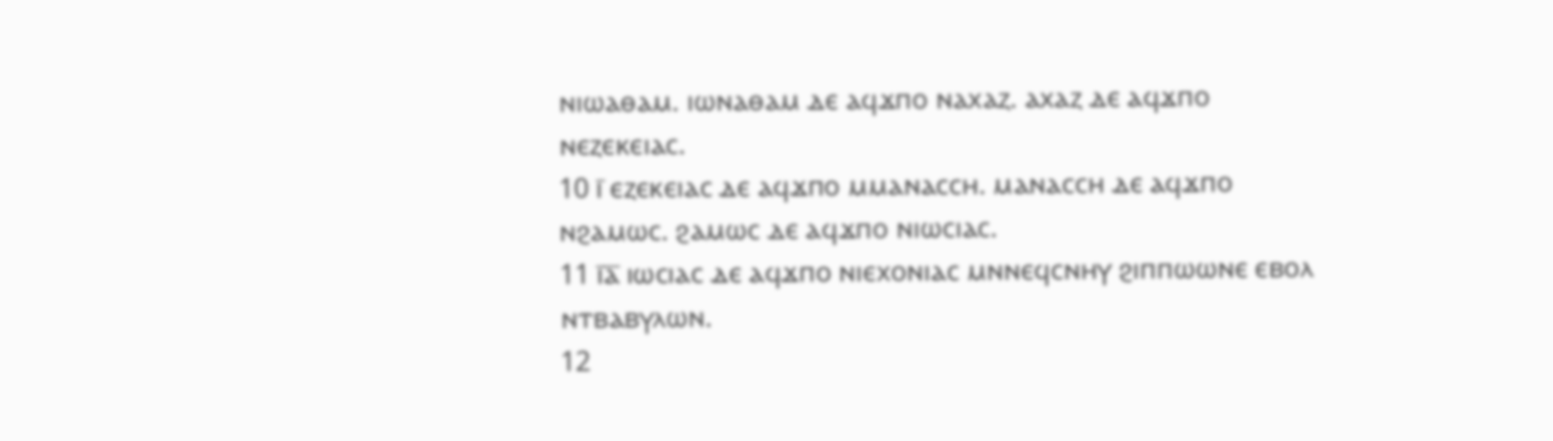ⲛⲓⲱⲁⲑⲁⲙ. ⲓⲱⲛⲁⲑⲁⲙ ⲇⲉ ⲁϥϫⲡⲟ ⲛⲁⲭⲁⲍ. ⲁⲭⲁⲍ ⲇⲉ ⲁϥϫⲡⲟ ⲛⲉⲍⲉⲕⲉⲓⲁⲥ.
10 ⲓ̅ ⲉⲍⲉⲕⲉⲓⲁⲥ ⲇⲉ ⲁϥϫⲡⲟ ⲙⲙⲁⲛⲁⲥⲥⲏ. ⲙⲁⲛⲁⲥⲥⲏ ⲇⲉ ⲁϥϫⲡⲟ ⲛϩⲁⲙⲱⲥ. ϩⲁⲙⲱⲥ ⲇⲉ ⲁϥϫⲡⲟ ⲛⲓⲱⲥⲓⲁⲥ.
11 ⲓ̅ⲁ̅ ⲓⲱⲥⲓⲁⲥ ⲇⲉ ⲁϥϫⲡⲟ ⲛⲓⲉⲭⲟⲛⲓⲁⲥ ⲙⲛⲛⲉϥⲥⲛⲏⲩ ϩⲓⲡⲡⲱⲱⲛⲉ ⲉⲃⲟⲗ ⲛⲧⲃⲁⲃⲩⲗⲱⲛ.
12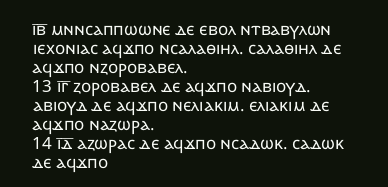ⲓ̅ⲃ̅ ⲙⲛⲛⲥⲁⲡⲡⲱⲱⲛⲉ ⲇⲉ ⲉⲃⲟⲗ ⲛⲧⲃⲁⲃⲩⲗⲱⲛ ⲓⲉⲭⲟⲛⲓⲁⲥ ⲁϥϫⲡⲟ ⲛⲥⲁⲗⲁⲑⲓⲏⲗ. ⲥⲁⲗⲁⲑⲓⲏⲗ ⲇⲉ ⲁϥϫⲡⲟ ⲛⲍⲟⲣⲟⲃⲁⲃⲉⲗ.
13 ⲓ̅ⲅ̅ ⲍⲟⲣⲟⲃⲁⲃⲉⲗ ⲇⲉ ⲁϥϫⲡⲟ ⲛⲁⲃⲓⲟⲩⲇ. ⲁⲃⲓⲟⲩⲇ ⲇⲉ ⲁϥϫⲡⲟ ⲛⲉⲗⲓⲁⲕⲓⲙ. ⲉⲗⲓⲁⲕⲓⲙ ⲇⲉ ⲁϥϫⲡⲟ ⲛⲁⲍⲱⲣⲁ.
14 ⲓ̅ⲇ̅ ⲁⲍⲱⲣⲁⲥ ⲇⲉ ⲁϥϫⲡⲟ ⲛⲥⲁⲇⲱⲕ. ⲥⲁⲇⲱⲕ ⲇⲉ ⲁϥϫⲡⲟ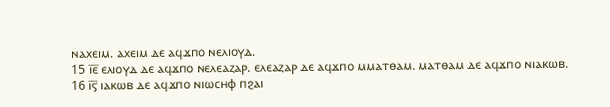ⲛⲁⲭⲉⲓⲙ. ⲁⲭⲉⲓⲙ ⲇⲉ ⲁϥϫⲡⲟ ⲛⲉⲗⲓⲟⲩⲇ.
15 ⲓ̅ⲉ̅ ⲉⲗⲓⲟⲩⲇ ⲇⲉ ⲁϥϫⲡⲟ ⲛⲉⲗⲉⲁⲍⲁⲣ. ⲉⲗⲉⲁⲍⲁⲣ ⲇⲉ ⲁϥϫⲡⲟ ⲙⲙⲁⲧⲑⲁⲙ. ⲙⲁⲧⲑⲁⲙ ⲇⲉ ⲁϥϫⲡⲟ ⲛⲓⲁⲕⲱⲃ.
16 ⲓ̅ⲋ̅ ⲓⲁⲕⲱⲃ ⲇⲉ ⲁϥϫⲡⲟ ⲛⲓⲱⲥⲏⲫ ⲡϩⲁⲓ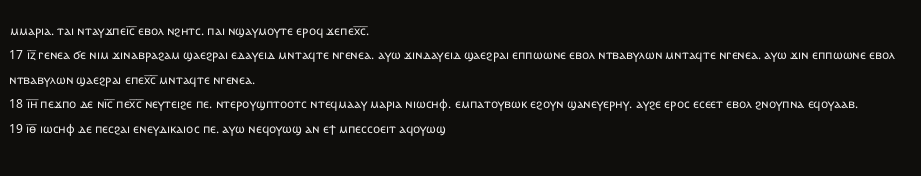ⲙⲙⲁⲣⲓⲁ. ⲧⲁⲓ ⲛⲧⲁⲩϫⲡⲉⲓ̅ⲥ̅ ⲉⲃⲟⲗ ⲛϩⲏⲧⲥ. ⲡⲁⲓ ⲛϣⲁⲩⲙⲟⲩⲧⲉ ⲉⲣⲟϥ ϫⲉⲡⲉⲭ̅ⲥ̅.
17 ⲓ̅ⲍ̅ ⲅⲉⲛⲉⲁ ϭⲉ ⲛⲓⲙ ϫⲓⲛⲁⲃⲣⲁϩⲁⲙ ϣⲁⲉϩⲣⲁⲓ ⲉⲇⲁⲩⲉⲓⲇ ⲙⲛⲧⲁϥⲧⲉ ⲛⲅⲉⲛⲉⲁ. ⲁⲩⲱ ϫⲓⲛⲇⲁⲩⲉⲓⲇ ϣⲁⲉϩⲣⲁⲓ ⲉⲡⲡⲱⲱⲛⲉ ⲉⲃⲟⲗ ⲛⲧⲃⲁⲃⲩⲗⲱⲛ ⲙⲛⲧⲁϥⲧⲉ ⲛⲅⲉⲛⲉⲁ. ⲁⲩⲱ ϫⲓⲛ ⲉⲡⲡⲱⲱⲛⲉ ⲉⲃⲟⲗ ⲛⲧⲃⲁⲃⲩⲗⲱⲛ ϣⲁⲉϩⲣⲁⲓ ⲉⲡⲉⲭ̅ⲥ̅ ⲙⲛⲧⲁϥⲧⲉ ⲛⲅⲉⲛⲉⲁ.
18 ⲓ̅ⲏ̅ ⲡⲉϫⲡⲟ ⲇⲉ ⲛⲓ̅ⲥ̅ ⲡⲉⲭ̅ⲥ̅ ⲛⲉⲩⲧⲉⲓϩⲉ ⲡⲉ. ⲛⲧⲉⲣⲟⲩϣⲡⲧⲟⲟⲧⲥ ⲛⲧⲉϥⲙⲁⲁⲩ ⲙⲁⲣⲓⲁ ⲛⲓⲱⲥⲏⲫ. ⲉⲙⲡⲁⲧⲟⲩⲃⲱⲕ ⲉϩⲟⲩⲛ ϣⲁⲛⲉⲩⲉⲣⲏⲩ. ⲁⲩϩⲉ ⲉⲣⲟⲥ ⲉⲥⲉⲉⲧ ⲉⲃⲟⲗ ϩⲛⲟⲩⲡⲛⲁ ⲉϥⲟⲩⲁⲁⲃ.
19 ⲓ̅ⲑ̅ ⲓⲱⲥⲏⲫ ⲇⲉ ⲡⲉⲥϩⲁⲓ ⲉⲛⲉⲩⲇⲓⲕⲁⲓⲟⲥ ⲡⲉ. ⲁⲩⲱ ⲛⲉϥⲟⲩⲱϣ ⲁⲛ ⲉϯ ⲙⲡⲉⲥⲥⲟⲉⲓⲧ ⲁϥⲟⲩⲱϣ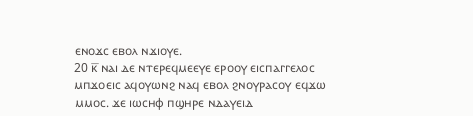ⲉⲛⲟϫⲥ ⲉⲃⲟⲗ ⲛϫⲓⲟⲩⲉ.
20 ⲕ̅ ⲛⲁⲓ ⲇⲉ ⲛⲧⲉⲣⲉϥⲙⲉⲉⲩⲉ ⲉⲣⲟⲟⲩ ⲉⲓⲥⲡⲁⲅⲅⲉⲗⲟⲥ ⲙⲡϫⲟⲉⲓⲥ ⲁϥⲟⲩⲱⲛϩ ⲛⲁϥ ⲉⲃⲟⲗ ϩⲛⲟⲩⲣⲁⲥⲟⲩ ⲉϥϫⲱ ⲙⲙⲟⲥ. ϫⲉ ⲓⲱⲥⲏⲫ ⲡϣⲏⲣⲉ ⲛⲇⲁⲩⲉⲓⲇ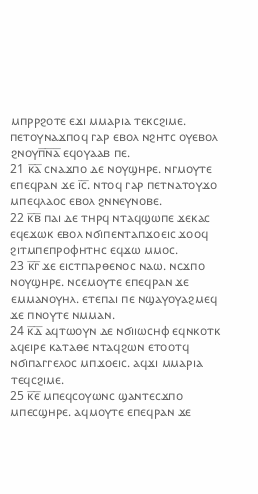ⲙⲡⲣⲣϩⲟⲧⲉ ⲉϫⲓ ⲙⲙⲁⲣⲓⲁ ⲧⲉⲕⲥϩⲓⲙⲉ. ⲡⲉⲧⲟⲩⲛⲁϫⲡⲟϥ ⲅⲁⲣ ⲉⲃⲟⲗ ⲛϩⲏⲧⲥ ⲟⲩⲉⲃⲟⲗ ϩⲛⲟⲩⲡ̅ⲛ̅ⲁ̅ ⲉϥⲟⲩⲁⲁⲃ ⲡⲉ.
21 ⲕ̅ⲁ̅ ⲥⲛⲁϫⲡⲟ ⲇⲉ ⲛⲟⲩϣⲏⲣⲉ. ⲛⲅⲙⲟⲩⲧⲉ ⲉⲡⲉϥⲣⲁⲛ ϫⲉ ⲓ̅ⲥ̅. ⲛⲧⲟϥ ⲅⲁⲣ ⲡⲉⲧⲛⲁⲧⲟⲩϫⲟ ⲙⲡⲉϥⲗⲁⲟⲥ ⲉⲃⲟⲗ ϩⲛⲛⲉⲩⲛⲟⲃⲉ.
22 ⲕ̅ⲃ̅ ⲡⲁⲓ ⲇⲉ ⲧⲏⲣϥ ⲛⲧⲁϥϣⲱⲡⲉ ϫⲉⲕⲁⲥ ⲉϥⲉϫⲱⲕ ⲉⲃⲟⲗ ⲛϭⲓⲡⲉⲛⲧⲁⲡϫⲟⲉⲓⲥ ϫⲟⲟϥ ϩⲓⲧⲙⲡⲉⲡⲣⲟⲫⲏⲧⲏⲥ ⲉϥϫⲱ ⲙⲙⲟⲥ.
23 ⲕ̅ⲅ̅ ϫⲉ ⲉⲓⲥⲧⲡⲁⲣⲑⲉⲛⲟⲥ ⲛⲁⲱ. ⲛⲥϫⲡⲟ ⲛⲟⲩϣⲏⲣⲉ. ⲛⲥⲉⲙⲟⲩⲧⲉ ⲉⲡⲉϥⲣⲁⲛ ϫⲉ ⲉⲙⲙⲁⲛⲟⲩⲏⲗ. ⲉⲧⲉⲡⲁⲓ ⲡⲉ ⲛϣⲁⲩⲟⲩⲁϩⲙⲉϥ ϫⲉ ⲡⲛⲟⲩⲧⲉ ⲛⲙⲙⲁⲛ.
24 ⲕ̅ⲇ̅ ⲁϥⲧⲱⲟⲩⲛ ⲇⲉ ⲛϭⲓⲓⲱⲥⲏⲫ ⲉϥⲛⲕⲟⲧⲕ ⲁϥⲉⲓⲣⲉ ⲕⲁⲧⲁⲑⲉ ⲛⲧⲁϥϩⲱⲛ ⲉⲧⲟⲟⲧϥ ⲛϭⲓⲡⲁⲅⲅⲉⲗⲟⲥ ⲙⲡϫⲟⲉⲓⲥ. ⲁϥϫⲓ ⲙⲙⲁⲣⲓⲁ ⲧⲉϥⲥϩⲓⲙⲉ.
25 ⲕ̅ⲉ̅ ⲙⲡⲉϥⲥⲟⲩⲱⲛⲥ ϣⲁⲛⲧⲉⲥϫⲡⲟ ⲙⲡⲉⲥϣⲏⲣⲉ. ⲁϥⲙⲟⲩⲧⲉ ⲉⲡⲉϥⲣⲁⲛ ϫⲉ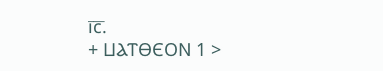ⲓ̅ⲥ̅.
+ ⳘⲀⲦⲐⲈⲞⲚ 1 >